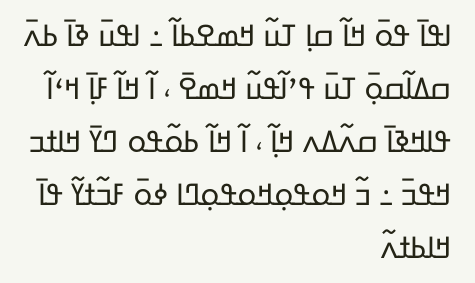ߊߟߊ߫ ߟߋ߫ ߞߊ߬ ߛߊ߲ ߠߎ߬ ߞߘߐߕߊ߬ ߸ ߊߟߎ߫ ߢߊ߫ ߕߍ߫ ߛߡߊ߬ߛߋ߲߫ ߠߎ߫ ߟߴߊ߬ߟߎ߬ ߞߘߐ߫ ، ߊ߬ ߞߊ߬ ߓߊ߲߫ ߞߵߊ߬ ߟߊߞߢߊ߫ ߛߍ߬ߡߍ ߞߊ߲߬ ، ߊ߬ ߞߊ߬ ߕߋ߬ߟߋ ߣߌ߫ ߞߊߙߏ ߞߟߏ߫ ߸ ߏ߬ ߞߋߟߋ߲ߞߋߟߋ߲ߣߊ ߦߋ߫ ߓߏ߬ߙߌ߬ ߟߊ߫ ߞߊߕߙߍ߬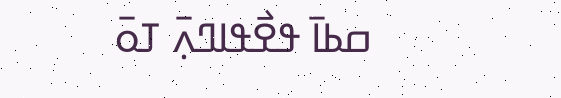ߛߕߊ߫ ߟߐ߯ߟߊߣߍ߲߫ ߠߋ߫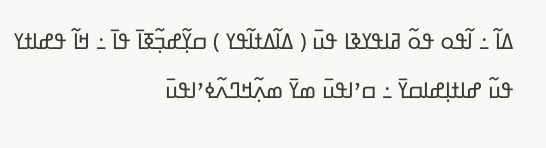ߡߊ߬ ߸ ߊ߬ߟߋ ߟߋ߬ ߥߊߟߌߢߊ ߟߎ߫ ( ߡߊ߬ߡߙߊ߬ߟߌ ) ߛߌ߲߬ߝߏ߲߬ߧߊ߫ ߟߊ߫ ߸ ߞߊ߬ ߟߝߊߙߌ ߟߎ߬ ߝߊߙߊ߲ߝߊߛߌ߫ ߸ ߛߴߊߟߎ߫ ߘߌ߫ ߘߍ߲߬ߞߣߍ߬ߦߴߊߟߎ߫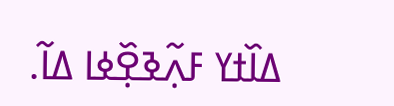ߡߊ߰ߙߌ ߓߍ߲߬ߢߐ߲߰ߦߊ ߡߊ߬.